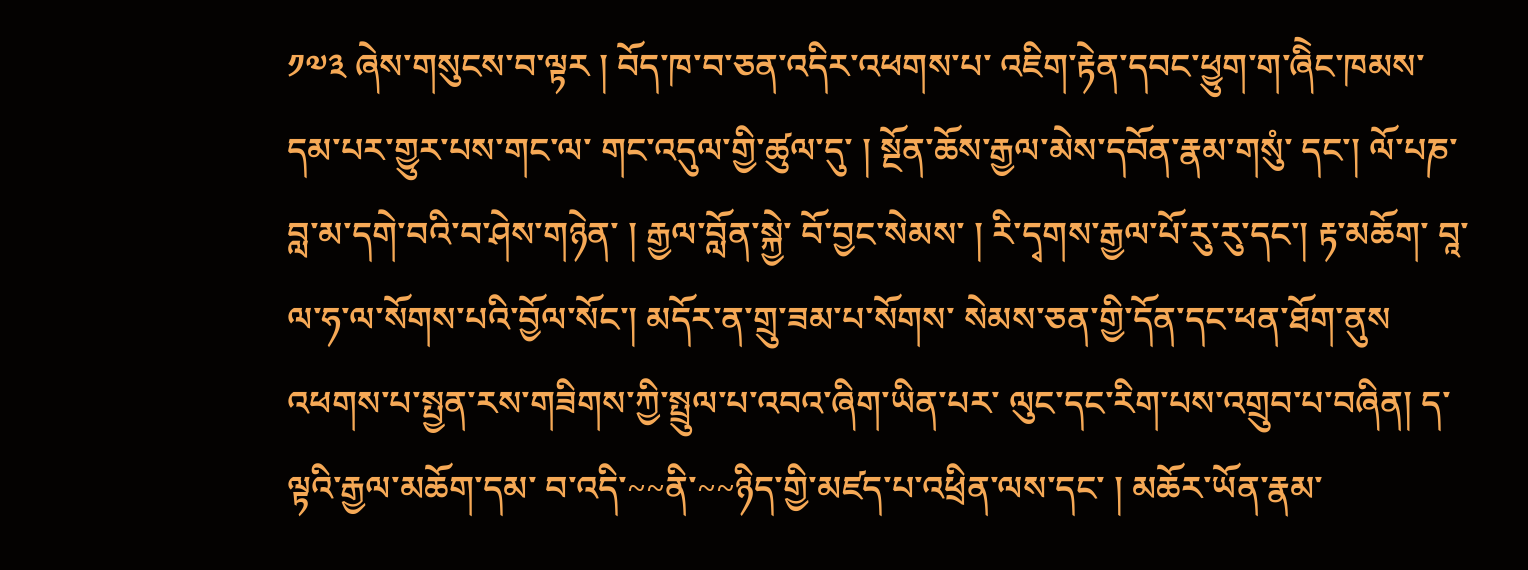༡༧༣ ཞེས་གསུངས་བ་ལྟར ། བོད་ཁ་བ་ཅན་འདིར་འཕགས་པ་ འཇིག་རྟེན་དབང་ཕྱུག་ག་ཞིེང་ཁམས་དམ་པར་གྱུར་པས་གང་ལ་ གང་འདུལ་གྱི་ཚུལ་དུ་ ། སྔོན་ཆོས་རྒྱལ་མེས་དབོན་རྣམ་གསུཾ་ དང་། ལོ་པཎ་བླ་མ་དགེ་བའི་བ་ཤེས་གཉེན་ ། རྒྱལ་བློན་སྐྱེ་ བོ་བྱང་སེམས་ ། རི་དྭགས་རྒྱལ་པོ་རུ་རུ་དང་། རྟ་མཆོག་ བཱ་ལ་ཧ་ལ་སོགས་པའི་བྱོལ་སོང་། མདོར་ན་གྲུ་ཟམ་པ་སོགས་ སེམས་ཅན་གྱི་དོན་དང་ཕན་ཐོག་ནུས འཕགས་པ་སྤྱན་རས་གཟིགས་ཀྱི་སྤྲུལ་པ་འབའ་ཞིག་ཡིན་པར་ ལུང་དང་རིག་པས་འགྲུབ་པ་བཞིན། ད་ལྟའི་རྒྱལ་མཆོག་དམ་ བ་འདི་~~ནི་~~ཉིད་གྱི་མཛད་པ་འཕྲིན་ལས་དང་ ། མཆོར་ཡོན་རྣམ་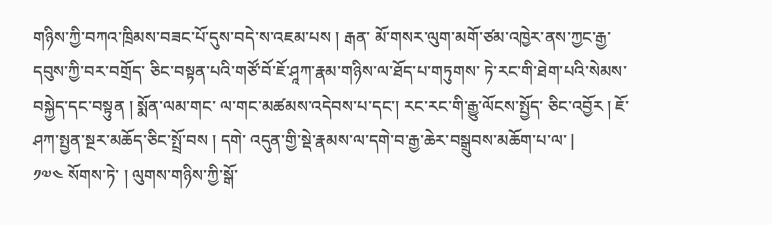གཉིས་ཀྱི་བཀའ་ཁྲིམས་བཟང་པོ་དུས་བདེ་ས་འཇམ་པས ། རྒན་ མོ་གསར་ལུག་མགོ་ཙམ་འཁྱེར་ནས་ཀྱང་རྒྱ་དབུས་ཀྱི་བར་བགྲོད་ ཅིང་བསྟན་པའི་གཙོ་བོ་ཇོ་ཤཱཀ་རྣམ་གཉིས་ལ་ཐོད་པ་གཏུགས་ ཏེ་རང་གི་ཐེག་པའི་སེམས་བསྐྱེད་དང་བསྟུན ། སྨོན་ལམ་གང་ ལ་གང་མཚམས་འདེབས་པ་དང་། རང་རང་གི་རྒྱུ་ལོངས་སྤྱོད་ ཅིང་འབྱོར ། ཇོ་ཤཀ་སྤྱན་སྔར་མཆོད་ཅིང་སྤྲོ་བས ། དགེ་ འདུན་གྱི་སྡེ་རྣམས་ལ་དགེ་བ་རྒྱ་ཆེར་བསྒྲུབས་མཆོག་པ་ལ་ |
༡༧༤ སོགས་ཏེ་ ། ལུགས་གཉིས་ཀྱི་སྒོ་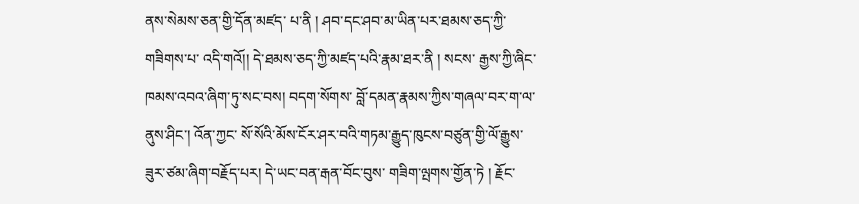ནས་སེམས་ཅན་གྱི་དོན་མཛད་ པ་ནི ། ཤབ་དང་ཤབ་མ་ཡིན་པར་ཐམས་ཅད་ཀྱི་གཟིགས་པ་ འདི་གའོ།། དེ་ཐམས་ཅད་ཀྱི་མཛད་པའི་རྣམ་ཐར་ནི ། སངས་ རྒྱས་ཀྱི་ཞིང་ཁམས་འབའ་ཞིག་ཏུ་སང་བས། བདག་སོགས་ བློ་དམན་རྣམས་ཀྱིས་གཞལ་བར་ག་ལ་ནུས་ཤིང་། འོན་ཀྱང་ སོ་སོའི་མོས་ངོར་ཤར་བའི་གཏམ་རྒྱུད་ཁུངས་བཙུན་གྱི་ལོ་རྒྱུས་ ཟུར་ཙམ་ཞིག་བརྗོད་པར། དེ་ཡང་བན་རྒན་བོང་བུས་ གཟིག་ལྤགས་གྱོན་ཏེ ། རྗོང་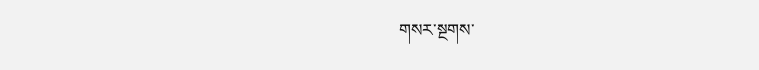གསར་སྔགས་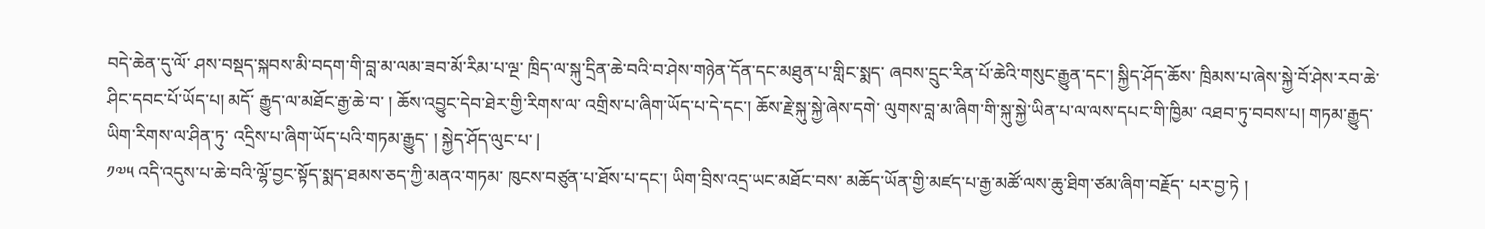བདེ་ཆེན་དུ་ལོ་ ཤས་བསྡད་སྐབས་མི་བདག་གི་བླ་མ་ལམ་ཟབ་མོ་རིམ་པ་ལྔ་ ཁྲིད་ལ་སྐུ་དྲིན་ཆེ་བའི་བ་ཤེས་གཉེན་དོན་དང་མཐུན་པ་གླིང་སྨད་ ཞབས་དྲུང་རིན་པོ་ཆེའི་གསུང་རྒྱུན་དང་། སྐྱིད་ཤོད་ཆོས་ ཁྲིམས་པ་ཞེས་སྐྱེ་བོ་ཤེས་རབ་ཆེ་ཤིང་དབང་པོ་ཡོད་པ། མདོ་ རྒྱུད་ལ་མཐོང་རྒྱ་ཆེ་བ་ ། ཆོས་འབྱུང་དེབ་ཐེར་གྱི་རིགས་ལ་ འགྲིས་པ་ཞིག་ཡོད་པ་དེ་དང་། ཆོས་རྗེ་སྐུ་སྐྱེ་ཞེས་དགེ་ ལུགས་བླ་མ་ཞིག་གི་སྐུ་སྐྱེ་ཡིན་པ་ལ་ལས་དཔང་གི་ཁྱིམ་ འཐབ་ཏུ་བབས་པ། གཏམ་རྒྱུད་ཡིག་རིགས་ལ་ཤིན་ཏུ་ འདྲིས་པ་ཞིག་ཡོད་པའི་གཏམ་རྒྱུད་ ། སྐྱེད་ཤོད་ལུང་པ་ |
༡༧༥ འདི་འདུས་པ་ཆེ་བའི་ལྷོ་བྱང་སྟོད་སྨད་ཐམས་ཅད་ཀྱི་མནའ་གཏམ་ ཁུངས་བཙུན་པ་ཐོས་པ་དང་། ཡིག་བྲིས་འདྲ་ཡང་མཐོང་བས་ མཆོད་ཡོན་གྱི་མཛད་པ་རྒྱ་མཚོ་ལས་ཆུ་ཐིག་ཙམ་ཞིག་བརྗོད་ པར་བྱ་ཏེ །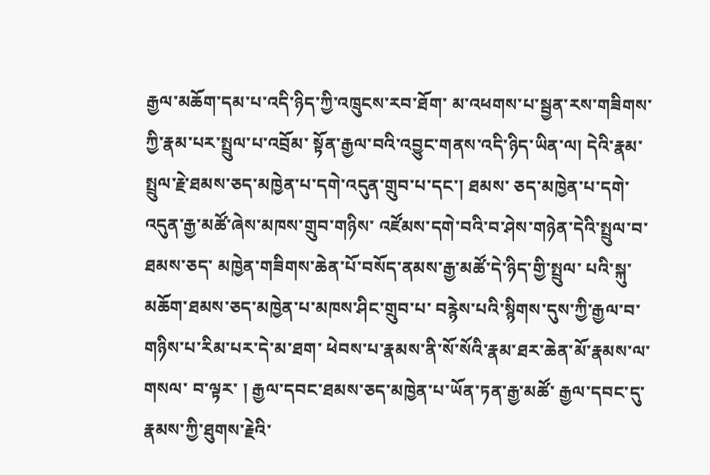རྒྱལ་མཆོག་དམ་པ་འདི་ཉིད་ཀྱི་འཁྲུངས་རབ་ཐོག་ མ་འཕགས་པ་སྦྱན་རས་གཟིགས་ཀྱི་རྣམ་པར་སྤྲུལ་པ་འབྲོམ་ སྟོན་རྒྱལ་བའི་འབྱུང་གནས་འདི་ཉིད་ཡིན་ལ། དེའི་རྣམ་ སྤྲུལ་རྗེ་ཐམས་ཅད་མཁྱེན་པ་དགེ་འདུན་གྲུབ་པ་དང་། ཐམས་ ཅད་མཁྱེན་པ་དགེ་འདུན་རྒྱ་མཚོ་ཞེས་མཁས་གྲུབ་གཉིས་ འཛོམས་དགེ་བའི་བ་ཤེས་གཉེན་དེའི་སྤྲུལ་བ་ཐམས་ཅད་ མཁྱེན་གཟིགས་ཆེན་པོ་བསོད་ནམས་རྒྱ་མཚོ་དེ་ཉིད་གྱི་སྤྲུལ་ པའི་སྐུ་མཆོག་ཐམས་ཅད་མཁྱེན་པ་མཁས་ཤིང་གྲུབ་པ་ བརྙེས་པའི་སྙིགས་དུས་ཀྱི་རྒྱལ་བ་གཉིས་པ་རིམ་པར་དེ་མ་ཐག་ ཕེབས་པ་རྣམས་ནི་སོ་སོའི་རྣམ་ཐར་ཆེན་མོ་རྣམས་ལ་གསལ་ བ་ལྟར་ ། རྒྱལ་དབང་ཐམས་ཅད་མཁྱེན་པ་ཡོན་ཏན་རྒྱ་མཚོ་ རྒྱལ་དབང་དུ་རྣམས་ཀྱི་ཐུགས་རྗེའི་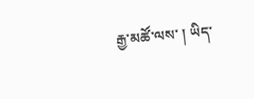རྒྱ་མཚོ་ལས་ ། ཡིད་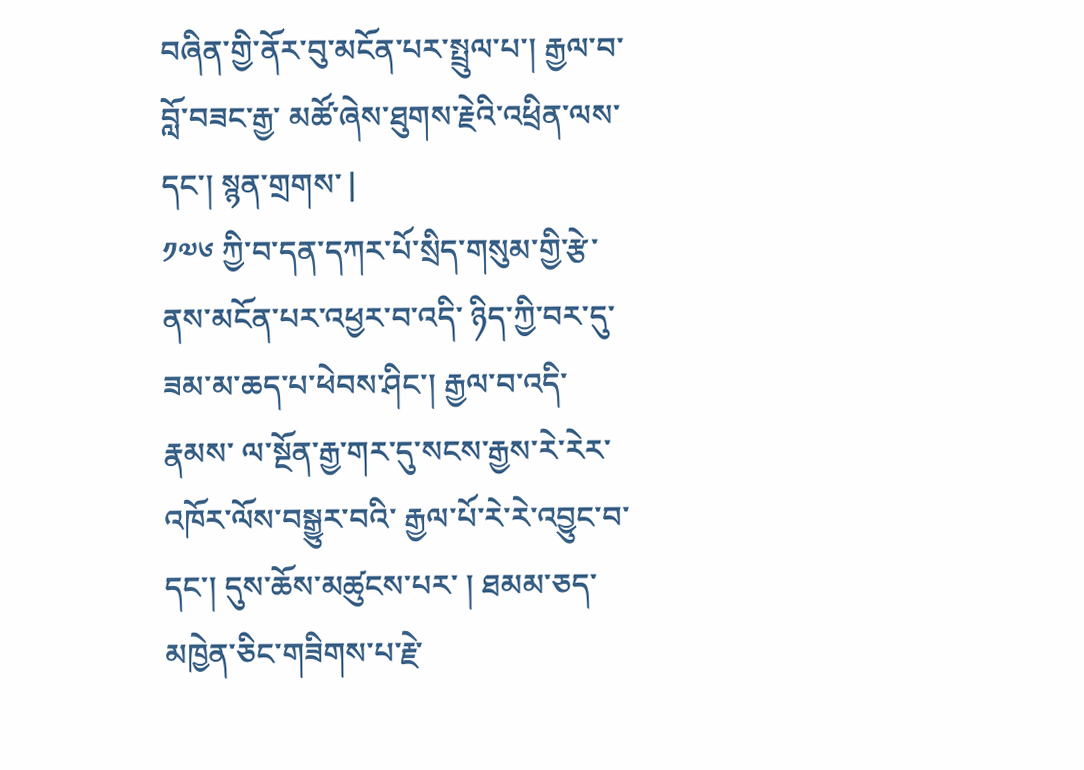བཞིན་གྱི་ནོར་བུ་མངོན་པར་སྤྲུལ་པ་། རྒྱལ་བ་བློ་བཟང་རྒྱ་ མཚོ་ཞེས་ཐུགས་རྗེའི་འཕྲིན་ལས་དང་། སྙན་གྲགས་ |
༡༧༦ ཀྱི་བ་དན་དཀར་པོ་སྲིད་གསུམ་གྱི་རྩེ་ནས་མངོན་པར་འཕྱར་བ་འདི་ ཉིད་ཀྱི་བར་དུ་ཟམ་མ་ཆད་པ་ཕེབས་ཤིང་། རྒྱལ་བ་འདི་རྣམས་ ལ་སྔོན་རྒྱ་གར་དུ་སངས་རྒྱས་རེ་རེར་འཁོར་ལོས་བསྒྱུར་བའི་ རྒྱལ་པོ་རེ་རེ་འབྱུང་བ་དང་། དུས་ཆོས་མཚུངས་པར་ ། ཐམམ་ཅད་མཁྱེན་ཅིང་གཟིགས་པ་རྗེ་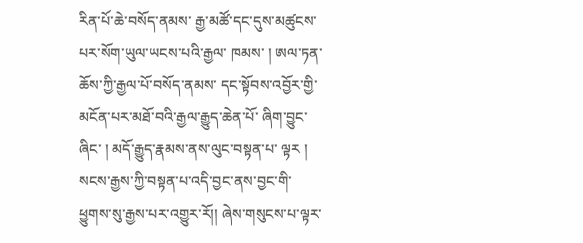རིན་པོ་ཆེ་བསོད་ནམས་ རྒྱ་མཚོ་དང་དུས་མཚུངས་པར་སོག་ཡུལ་ཡངས་པའི་རྒྱལ་ ཁམས་ ། ཨལ་ཏན་ཆོས་ཀྱི་རྒྱལ་པོ་བསོད་ནམས་ དང་སྟོབས་འབྱོར་གྱི་མངོན་པར་མཐོ་བའི་རྒྱལ་རྒྱུད་ཆེན་པོ་ ཞིག་བྱུང་ཞིང་ ། མདོ་རྒྱུད་རྣམས་ནས་ལུང་བསྟན་པ་ ལྟར ། སངས་རྒྱས་ཀྱི་བསྟན་པ་འདི་བྱང་ནས་བྱང་གི་ ཕྱུགས་སུ་རྒྱས་པར་འགྱུར་རོ།། ཞེས་གསུངས་པ་ལྟར་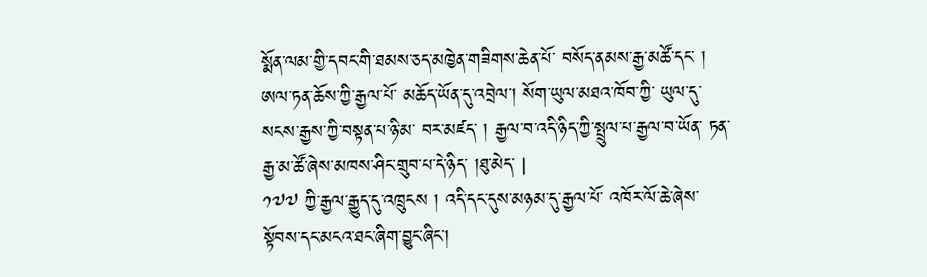སྨོན་ལམ་གྱི་དབང་གི་ཐམས་ཅད་མཁྱེན་གཟིགས་ཆེན་པོ་ བསོད་ནམས་རྒྱ་མཚོ་དང་ ། ཨལ་ཏན་ཆོས་ཀྱི་རྒྱལ་པོ་ མཆོད་ཡོན་དུ་འབྲེལ་། སོག་ཡུལ་མཐའ་ཁོབ་ཀྱི་ ཡུལ་དུ་སངས་རྒྱས་ཀྱི་བསྟན་པ་ཉི་མ་ བར་མཛད་ ། རྒྱལ་བ་འདི་ཉིད་ཀྱི་སྤྲུལ་པ་རྒྱལ་བ་ཡོན་ ཏན་རྒྱ་མ་ཚོ་ཞེས་མཁས་ཤིང་གྲུབ་པ་དེ་ཉིད་ །ཐུ་མེད་ |
༡༧༧ ཀྱི་རྒྱལ་རྒྱུད་དུ་འཁྲུངས ། འདི་དང་དུས་མཉམ་དུ་རྒྱལ་པོ་ འཁོར་ལོ་ཆེ་ཞེས་སྟོབས་དང་མངའ་ཐང་ཞིག་བྱུང་ཞིང་།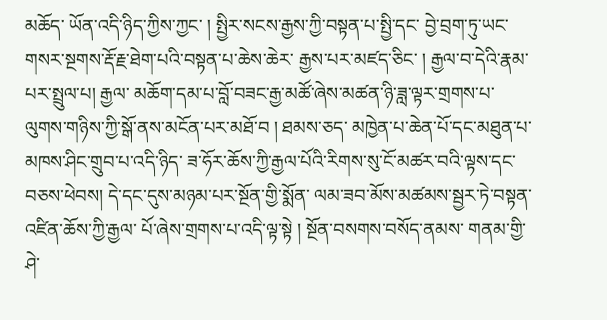མཆོད་ ཡོན་འདི་ཉིད་ཀྱིས་ཀྱང་ ། སྤྱིར་སངས་རྒྱས་ཀྱི་བསྟན་པ་སྤྱི་དང་ བྱེ་བྲག་ཏུ་ཡང་གསར་སྔགས་རྡོ་རྗ་ཐེག་པའི་བསྟན་པ་ཆེས་ཆེར་ རྒྱས་པར་མཛད་ཅིང་ ། རྒྱལ་བ་དེའི་རྣམ་པར་སྤྲུལ་པ། རྒྱལ་ མཆོག་དམ་པ་བློ་བཟང་རྒྱ་མཚོ་ཞེས་མཚན་ཉི་ཟླ་ལྟར་གྲགས་པ་ ལུགས་གཉིས་ཀྱི་སྒོ་ནས་མངོན་པར་མཐོ་བ ། ཐམས་ཅད་ མཁྱེན་པ་ཆེན་པོ་དང་མཐུན་པ་མཁས་ཤིང་གྲུབ་པ་འདི་ཉིད་ ཟ་ཧོར་ཆོས་ཀྱི་རྒྱལ་པོའི་རིགས་སུ་ངོ་མཚར་བའི་ལྟས་དང་ བཅས་ཕེབས། དེ་དང་དུས་མཉམ་པར་སྔོན་གྱི་སྨོན་ ལམ་ཟབ་མོས་མཚམས་སྦྱར་ཏེ་བསྟན་འཛིན་ཆོས་ཀྱི་རྒྱལ་ པོ་ཞེས་གྲགས་པ་འདི་ལྟ་སྟེ ། སྔོན་བསགས་བསོད་ནམས་ གནམ་གྱི་ཤེ་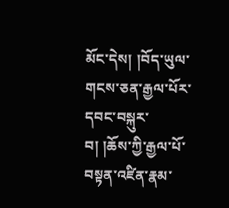མོང་དེས། །བོད་ཡུལ་གངས་ཅན་རྒྱལ་པོར་ དབང་བསྐུར་བ། །ཆོས་ཀྱི་རྒྱལ་པོ་བསྟན་འཛིན་རྣམ་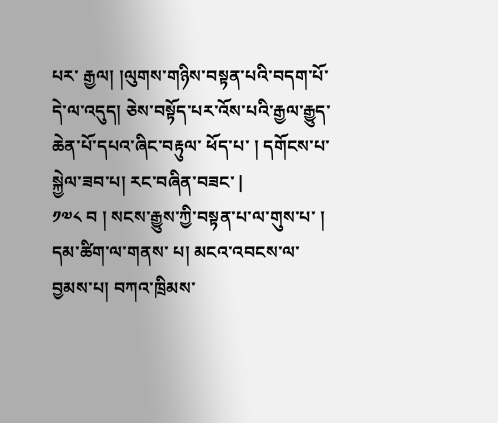པར་ རྒྱལ། །ལུགས་གཉིས་བསྟན་པའི་བདག་པོ་དེ་ལ་འདུད། ཅེས་བསྟོད་པར་འོས་པའི་རྒྱལ་རྒྱུད་ཆེན་པོ་དཔའ་ཞིང་བརྟུལ་ ཕོད་པ་ ། དགོངས་པ་སྐྱེལ་ཟབ་པ། རང་བཞིན་བཟང་ |
༡༧༨ བ ། སངས་རྒྱུས་ཀྱི་བསྟན་པ་ལ་གུས་པ་ ། དམ་ཚིག་ལ་གནས་ པ། མངའ་འབངས་ལ་བྱམས་པ། བཀའ་ཁྲིམས་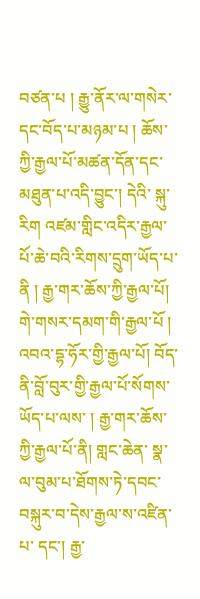བཙན་པ ། རྒྱུ་ནོར་ལ་གསེར་དང་བོད་པ་མཉམ་པ ། ཆོས་ཀྱི་རྒྱལ་པོ་མཚན་དོན་དང་མཐུན་པ་འདི་བྱུང་། དེའི་ སྐུ་རིག འཛམ་གླིང་འདིར་རྒྱལ་པོ་ཆེ་བའི་རིགས་དྲུག་ཡོད་པ་ནི ། རྒྱ་གར་ཆོས་ཀྱི་རྒྱལ་པོ། གེ་གསར་དམག་གི་རྒྱལ་པོ ། འབའ་དྷ་ཧོར་གྱི་རྒྱལ་པོ། བོད་ནི་བློ་བུར་གྱི་རྒྱལ་པོ་སོགས་ ཡོད་པ་ལས་ ། རྒྱ་གར་ཆོས་ཀྱི་རྒྱལ་པོ་ནི། གླང་ཆེན་ སྣ་ལ་བུམ་པ་ཐོགས་ཏེ་དབང་བསྐུར་བ་དེས་རྒྱལ་ས་འཛིན་པ་ དང་། རྒྱ་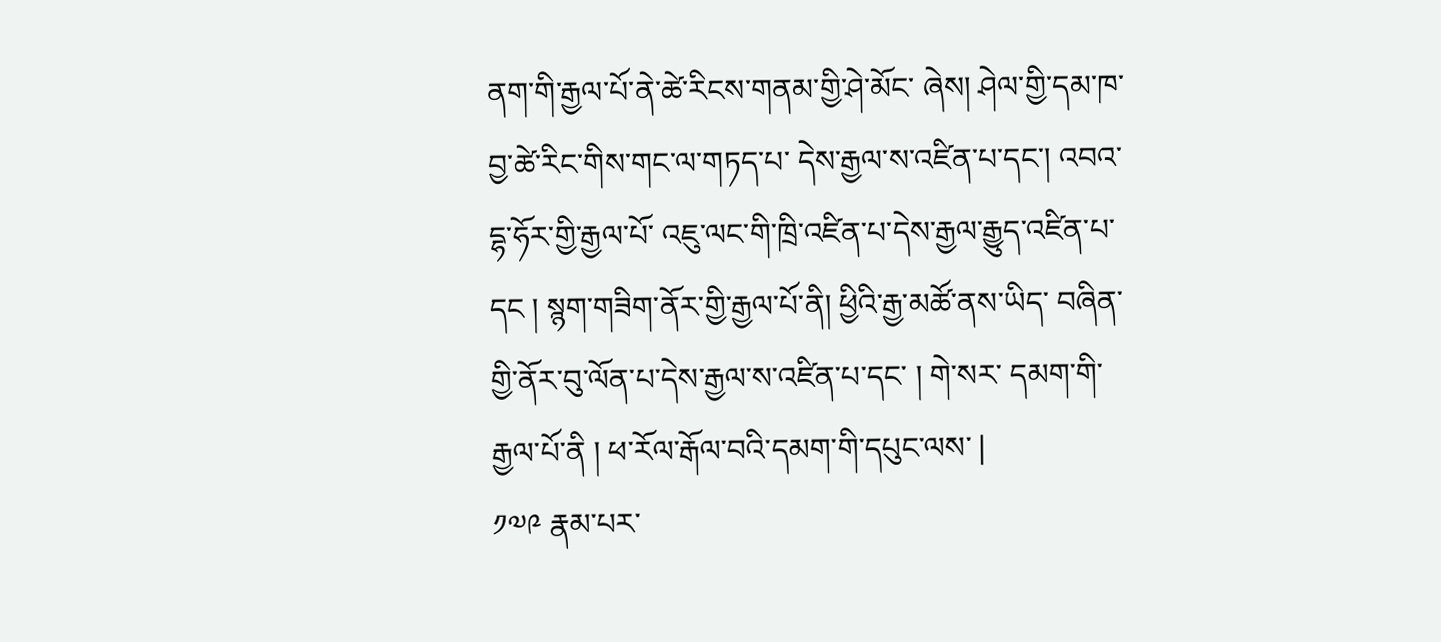ནག་གི་རྒྱལ་པོ་ནེ་ཚེ་རིངས་གནམ་གྱི་ཤེ་མོང་ ཞེས། ཤེལ་གྱི་དམ་ཁ་བྱ་ཚེ་རིང་གིས་གང་ལ་གཏད་པ་ དེས་རྒྱལ་ས་འཛིན་པ་དང་། འབའ་དྷ་ཧོར་གྱི་རྒྱལ་པོ་ འཇུ་ལང་གི་ཁྲི་འཛིན་པ་དེས་རྒྱལ་རྒྱུད་འཛིན་པ་དང ། སྙག་གཟིག་ནོར་གྱི་རྒྱལ་པོ་ནི། ཕྱིའི་རྒྱ་མཚོ་ནས་ཡིད་ བཞིན་གྱི་ནོར་བུ་ལོན་པ་དེས་རྒྱལ་ས་འཛིན་པ་དང་ ། གེ་སར་ དམག་གི་རྒྱལ་པོ་ནི ། ཕ་རོལ་རྒོལ་བའི་དམག་གི་དཔུང་ལས་ |
༡༧༩ རྣམ་པར་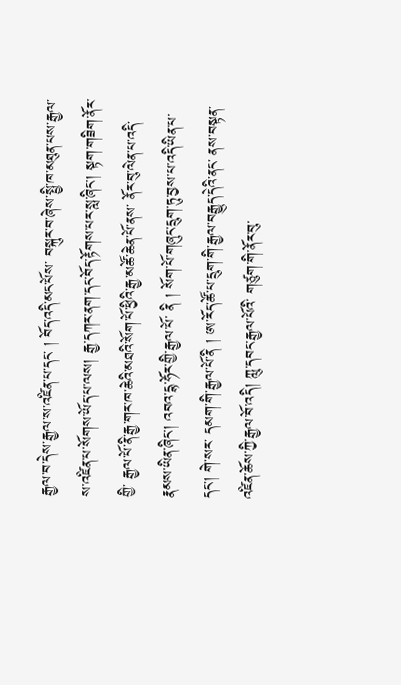རྒྱལ་བ་དེས་རྒྱལ་ས་འཛིན་པ་དང་ ། བོད་འདི་མང་པོས་ བསྐུར་བ་ཞེས་སྤྱི་ཁ་མཐུན་པས་རྒྱལ་ས་འཛིན་པ་སོགས་ཡོད་པ་ལས། རྒྱ་དཀར་ནག་དང་བོད་རྟོགས་པར་སླ་ཞིང་། སྟག་གཟིག་ནོར་གྱི་ རྒྱལ་པོ་ནི་རྒྱ་གར་ཁ་ཆེའི་མཐའི་སོག་པོ་ཕྱིའི་རྒྱ་མཚོ་ཆེན་པོ་ནས་ ནོར་བུ་ལེན་པ་འདི་རྣམས་ཡིན་ཞིང་། འབའ་དྷ་ཧོར་གྱི་རྒྱལ་པོ་ ནི ། སོག་པོ་གཞུང་དྲུག་ཏུ་བྱས་པ་འདི་ཡིན་པ་དང་། གེ་སར་ དམག་གི་རྒྱལ་པོ་ནི ། ཨ་རོད་ཚོ་པ་དྲུག་གི་རྒྱལ་བརྒྱུད་དེའི་ནང་ ནས་བསྟན་འཛིན་ཆོས་ཀྱི་རྒྱལ་བོ་འདི། ཀླུ་དབང་རྒྱལ་པོའི་ གཙུག་གི་ནོར་བུ་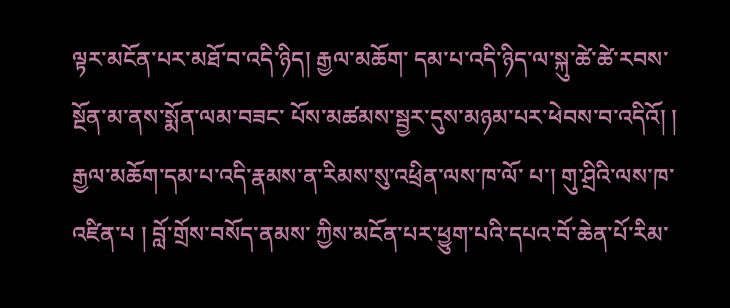ལྟར་མངོན་པར་མཐོ་བ་འདི་ཉིད། རྒྱལ་མཆོག་ དམ་པ་འདི་ཉིད་ལ་སྐུ་ཚེ་ཚེ་རབས་སྔོན་མ་ནས་སྨོན་ལམ་བཟང་ པོས་མཚམས་སྦྱར་དུས་མཉམ་པར་ཕེབས་བ་འདིའོ། ། རྒྱལ་མཆོག་དམ་པ་འདི་རྣམས་ན་རིམས་སུ་འཕྲིན་ལས་ཁ་ལོ་ པ་། གུ་ཤྲིའི་ལས་ཁ་འཛིན་པ ། བློ་གྲོས་བསོད་ནམས་ ཀྱིས་མངོན་པར་ཕྱུག་པའི་དཔའ་བོ་ཆེན་པོ་རིམ་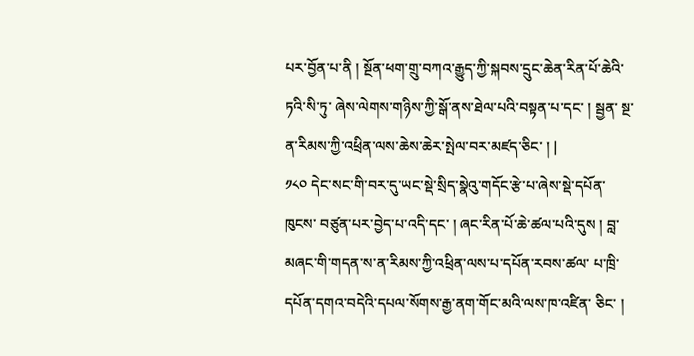པར་བྱོན་པ་ནི ། སྔོན་ཕག་གྲུ་བཀའ་རྒྱུད་ཀྱི་སྐབས་དྲུང་ཆེན་རིན་པོ་ཆེའི་ཏའི་སི་ཏུ་ ཞེས་ལེགས་གཉིས་ཀྱི་སྒོ་ནས་ཐེལ་པའི་བསྟན་པ་དང་ ། སྦྱན་ སྔ་ན་རིམས་ཀྱི་འཕྲིན་ལས་ཆེས་ཆེར་སྤེལ་བར་མཛད་ཅིང་ ། |
༡༨༠ དེང་སང་གི་བར་དུ་ཡང་སྡེ་སྲིད་སྣེའུ་གདོང་རྩེ་པ་ཞེས་སྡེ་དཔོན་ཁུངས་ བཙུན་པར་བྱེད་པ་འདི་དང་ ། ཞང་རིན་པོ་ཆེ་ཚལ་པའི་དུས ། བླ་མཞང་གི་གདན་ས་ན་རིམས་ཀྱི་འཕྲིན་ལས་པ་དཔོན་རབས་ཚལ་ པ་ཁྲི་དཔོན་དགའ་བདེའི་དཔལ་སོགས་རྒྱ་ནག་གོང་མའི་ལས་ཁ་འཛིན་ ཅིང་ །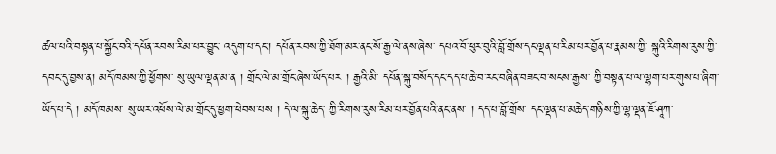ཚལ་པའི་བསྟན་པ་སྐྱོང་བའི་དཔོན་རབས་རིམ་པར་བྱུང་ འདུག་པ་དང་། དཔོན་རབས་ཀྱི་ཐོག་མར་ནང་སོ་རྒྱ་ལེ་ནས་ཞེས་ དཔའ་བོ་ཕུར་བུའི་བློ་གྲོས་དང་ལྡན་པ་རིམ་པར་བྱོན་པ་རྣམས་ཀྱི་ སྐུའི་རིགས་རུས་ཀྱི་དབང་དུ་བྱས་ན། མདོ་ཁམས་ཀྱི་ཕྱོགས་ སུ་ཡུལ་ལྡན་མ་ན ། གྲོང་ལེ་མ་གྲོང་ཞེས་ཡོད་པར ། རྒྱའི་མི་ དཔོན་སྐུ་བསོད་དང་དད་པ་ཆེ་བ་རང་བཞིན་བཟང་བ་སངས་རྒྱས་ ཀྱི་བསྟན་པ་ལ་ལྷག་པར་གུས་པ་ཞིག་ཡོད་པ་དེ ། མདོ་ཁམས་ སུ་ཡར་འཕོས་ལེ་མ་གྲོང་དུ་ཕྱག་ཕེབས་པས ། དེ་ལ་སྐུ་ཆེད་ ཀྱི་རིགས་རུས་རིམ་པར་བྱོན་པའི་ནང་ནས་ ། དད་པ་བློ་གྲོས་ དང་ལྡན་པ་མཆེད་གཉིས་ཀྱི་ལྷ་ལྡན་ཇོ་ཤཱཀ་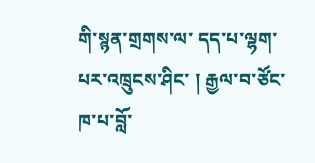གི་སྙན་གྲགས་ལ་ དད་པ་ལྷག་པར་འཁྲུངས་ཤིང་ ། རྒྱལ་བ་ཙོང་ཁ་པ་བློ་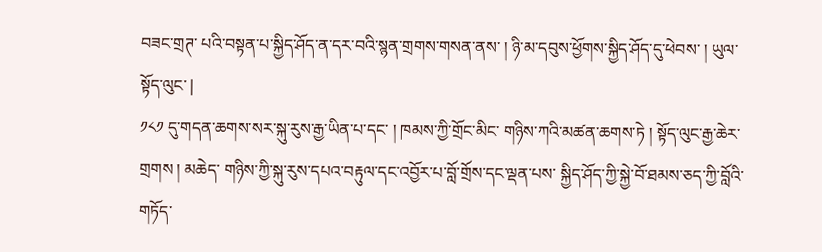བཟང་གྲཊ་ པའི་བསྟན་པ་སྐྱིད་ཤོད་ན་དར་བའི་སྙན་གྲགས་གསན་ནས་ ། ཉི་མ་དབུས་ཕྱོགས་སྐྱིད་ཤོད་དུ་ཕེབས་ ། ཡུལ་སྟོད་ལུང་ |
༡༨༡ དུ་གདན་ཆགས་སར་སྐུ་རུས་རྒྱ་ཡིན་པ་དང་ ། ཁམས་ཀྱི་གྲོང་མིང་ གཉིས་ཀའི་མཚན་ཆགས་ཏེ ། སྟོད་ལུང་རྒྱ་ཆེར་གྲགས ། མཆེད་ གཉིས་ཀྱི་སྐུ་རུས་དཔའ་བརྟུལ་དང་འབྱོར་པ་བློ་གྲོས་དང་ལྡན་པས་ སྐྱིད་ཤོད་ཀྱི་སྐྱེ་བོ་ཐམས་ཅད་ཀྱི་བློའི་གཏོད་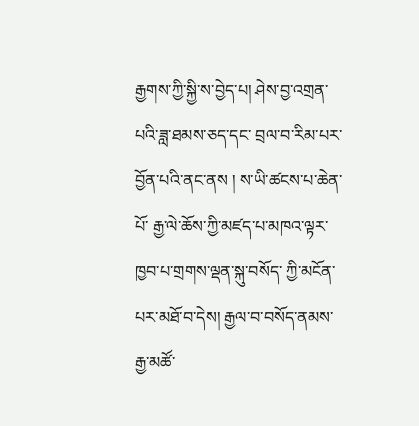རྒྱགས་ཀྱི་སྐྱི་ས་བྱེད་པ། ཤེས་བྱ་འགྲན་པའི་ཟླ་ཐམས་ཅད་དང་ བྲལ་བ་རིམ་པར་བྱོན་པའི་ནང་ནས ། ས་ཡི་ཚངས་པ་ཆེན་པོ་ རྒྱ་ལེ་ཆོས་ཀྱི་མཛད་པ་མཁའ་ལྟར་ཁྱབ་པ་གྲགས་ལྡན་སྐུ་བསོད་ ཀྱི་མངོན་པར་མཐོ་བ་དེས། རྒྱལ་བ་བསོད་ནམས་རྒྱ་མཚོ་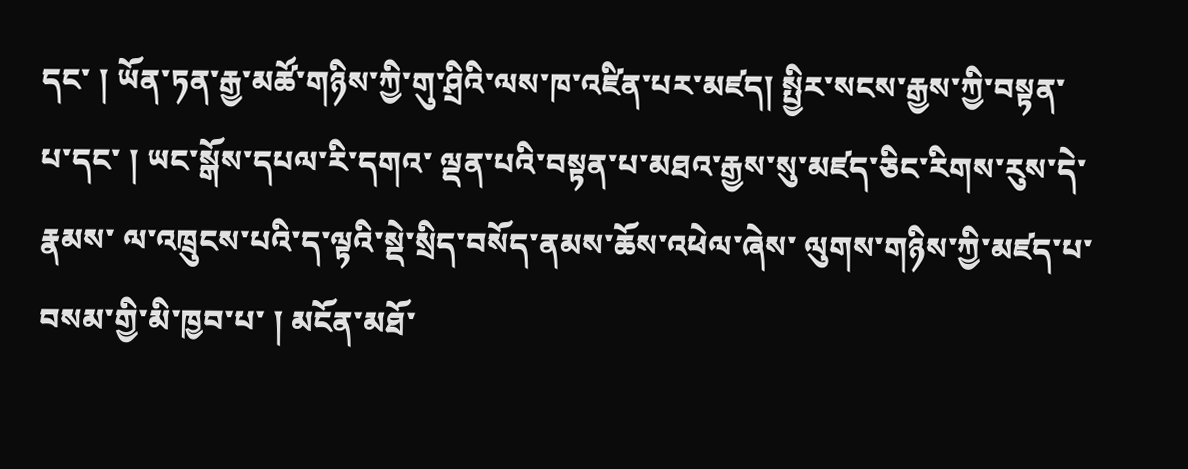དང་ ། ཡོན་ཏན་རྒྱ་མཚོ་གཉིས་ཀྱི་གུ་ཤྲིའི་ལས་ཁ་འཛིན་པར་མཛད། སྤྱིར་སངས་རྒྱས་ཀྱི་བསྟན་པ་དང་ ། ཡང་སྒོས་དཔལ་རི་དགའ་ ལྡན་པའི་བསྟན་པ་མཐའ་རྒྱས་སུ་མཛད་ཅིང་རིགས་རུས་དེ་རྣམས་ ལ་འཁྲུངས་པའི་ད་ལྟའི་སྡེ་སྲིད་བསོད་ནམས་ཆོས་འཕེལ་ཞེས་ ལུགས་གཉིས་ཀྱི་མཛད་པ་བསམ་གྱི་མི་ཁྱབ་པ་ ། མངོན་མཐོ་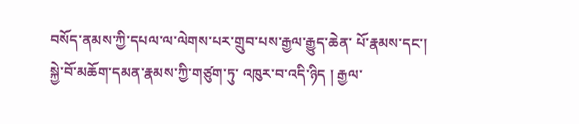བསོད་ནམས་ཀྱི་དཔལ་ལ་ལེགས་པར་གྲུབ་པས་རྒྱལ་རྒྱུད་ཆེན་ པོ་རྣམས་དང་། སྐྱེ་བོ་མཆོག་དམན་རྣམས་ཀྱི་གཙུག་ཏུ་ འཁུར་བ་འདི་ཉིད ། རྒྱལ་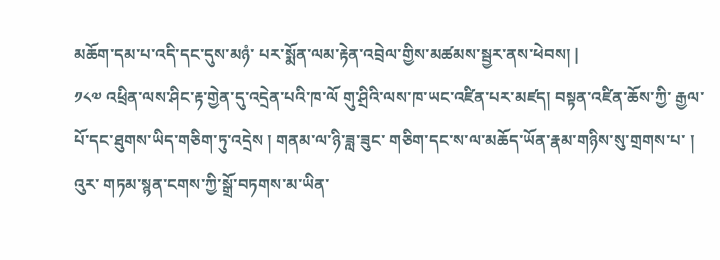མཆོག་དམ་པ་འདི་དང་དུས་མཉཾ་ པར་སྨོན་ལམ་རྟེན་འབྲེལ་གྱིས་མཚམས་སྦྱར་ནས་ཕེབས། |
༡༨༧ འཕྲིན་ལས་ཤིང་རྟ་གྱེན་དུ་འདྲེན་པའི་ཁ་ལོ གུ་ཤྲིའི་ལས་ཁ་ཡང་འཛིན་པར་མཛད། བསྟན་འཛིན་ཆོས་ཀྱི་ རྒྱལ་པོ་དང་ཐུགས་ཡིད་གཅིག་ཏུ་འདྲེས ། གནམ་ལ་ཉི་ཟླ་ཟུང་ གཅིག་དང་ས་ལ་མཆོད་ཡོན་རྣམ་གཉིས་སུ་གྲགས་པ་ ། འུར་ གཏམ་སྙན་ངགས་ཀྱི་སྒྲོ་བཏགས་མ་ཡིན་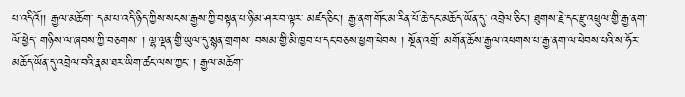པ་འདིའོ།། རྒྱལ་མཆོག་ དམ་པ་འདི་ཉིད་ཀྱིས་སངས་རྒྱས་ཀྱི་བསྟན་པ་ཉི་མ་ཤར་བ་ལྟར་ མཛད་ཅིང་། རྒྱ་ནག་གོང་མ་རིན་པོ་ཆེ་དང་མཆོད་ཡོན་དུ་ འབྲེལ་ཅིང་། ཐུགས་རྗེ་དང་རྫུ་འཕྲུལ་གྱི་རྒྱ་ནག་ལོ་ཕྱེད་ གཉིས་ལ་ཞབས་ཀྱི་བཅགས་ ། ལྷ་ལྡན་གྱི་ཡུལ་དུ་སྙན་གྲགས་ བསམ་གྱི་མི་ཁྱབ་པ་དང་བཅས་ཕྱག་ཕེབས ། སྔོན་འགྲོ་ མགོན་ཆོས་རྒྱལ་འཕགས་པ་རྒྱ་ནག་ལ་ཕེབས་པའི་ས་ཧོར་ མཆོད་ཡོན་དུ་འབྲེལ་བའི་རྣམ་ཐར་ཡིག་ཚང་ལས་ཀྱང་ ། རྒྱལ་མཆོག་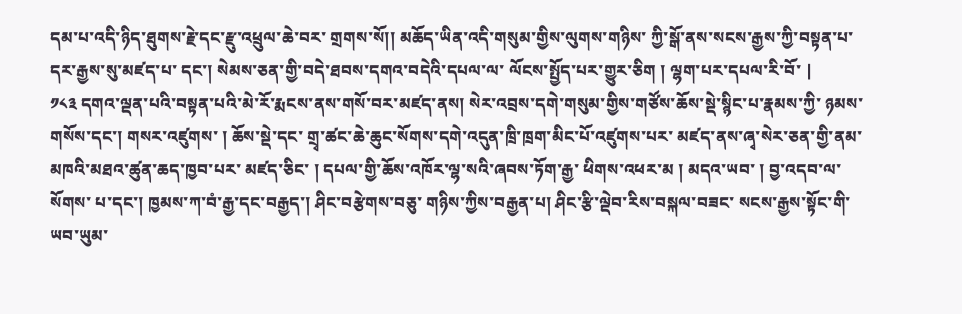དམ་པ་འདི་ཉིད་ཐུགས་རྗེ་དང་རྫུ་འཕྲུལ་ཆེ་བར་ གྲགས་སོ།། མཆོད་ཡིན་འདི་གསུམ་གྱིས་ལུགས་གཉིས་ ཀྱི་སྒོ་ནས་སངས་རྒྱས་ཀྱི་བསྟན་པ་དར་རྒྱས་སུ་མཛད་པ་ དང་། སེམས་ཅན་གྱི་བདེ་ཐབས་དགའ་བདེའི་དཔལ་ལ་ ལོངས་སྤྱོད་པར་གྱུར་ཅིག ། ལྷག་པར་དཔལ་རི་བོ་ |
༡༨༣ དགའ་ལྡན་པའི་བསྟན་པའི་མེ་རོ་རྨངས་ནས་གསོ་བར་མཛད་ནས། སེར་འབྲས་དགེ་གསུམ་གྱིས་གཙོས་ཆོས་སྡེ་སྙིང་པ་རྣམས་ཀྱི་ ཉམས་གསོས་དང་། གསར་འཛུགས་ ། ཆོས་སྡེ་དང་ གྲྭ་ཚང་ཆེ་ཆུང་སོགས་དགེ་འདུན་ཁྲི་ཁྲག་མིང་པོ་འཛུགས་པར་ མཛད་ནས་ཞྭ་སེར་ཅན་གྱི་ནམ་མཁའི་མཐའ་ཚུན་ཆད་ཁྱབ་པར་ མཛད་ཅིང་ ། དཔལ་གྱི་ཆོས་འཁོར་ལྷ་སའི་ཞབས་ཏོག་རྒྱ་ ཕིགས་འཕར་མ ། མདའ་ཡབ་ ། བྱ་འདབ་ལ་སོགས་ པ་དང་། ཁྱམས་ཀ་བཾ་རྒྱ་དང་བརྒྱད་། ཤིང་བརྩེགས་བཅུ་ གཉིས་ཀྱིས་བརྒྱན་པ། ཤིང་རྩི་ལྡེབ་རིས་བསྐལ་བཟང་ སངས་རྒྱས་སྟོང་གི་ཡབ་ཡུམ་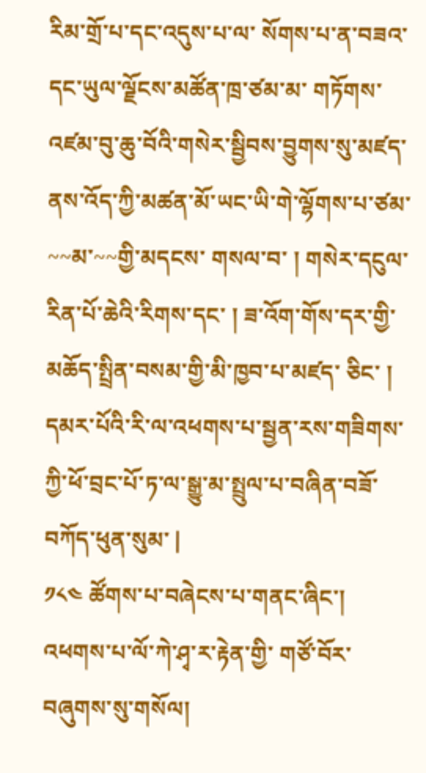རིམ་གྲོ་པ་དང་འདུས་པ་ལ་ སོགས་པ་ན་བཟའ་དང་ཡུལ་ལྗོངས་མཚོན་ཁྲ་ཙམ་མ་ གཏོགས་འཛམ་བུ་ཆུ་བོའི་གསེར་སྦྱིབས་བྱུགས་སུ་མཛད་ ནས་འོད་ཀྱི་མཚན་མོ་ཡང་ཡི་གེ་ལྷོགས་པ་ཙམ་~~མ་~~གྱི་མདངས་ གསལ་བ་ ། གསེར་དངུལ་རིན་པོ་ཆེའི་རིགས་དང་ ། ཟ་འོག་གོས་དར་གྱི་མཆོད་སྤྲིན་བསམ་གྱི་མི་ཁྱབ་པ་མཛད་ ཅིང་ ། དམར་པོའི་རི་ལ་འཕགས་པ་སྦྱན་རས་གཟིགས་ ཀྱི་ཕོ་བྲང་པོ་ཏ་ལ་སྒྱུ་མ་སྤྲུལ་པ་བཞིན་བཟོ་བཀོད་ཕུན་སུམ་ |
༡༨༤ ཚོགས་པ་བཞེངས་པ་གནང་ཞིང་། འཕགས་པ་ལོ་ཀེ་ཤྭ་ར་རྟེན་གྱི་ གཙོ་བོར་བཞུགས་སུ་གསོལ།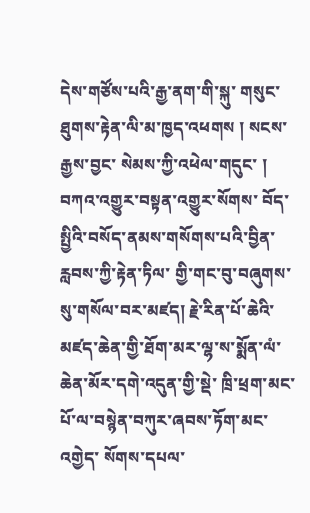དེས་གཙོས་པའི་རྒྱ་ནག་གི་སྐུ་ གསུང་ཐུགས་རྟེན་ལི་མ་ཁྱད་འཕགས ། སངས་རྒྱས་བྱང་ སེམས་ཀྱི་འཕེལ་གདུང་ ། བཀའ་འགྱུར་བསྟན་འགྱུར་སོགས་ བོད་སྤྱིའི་བསོད་ནམས་གསོགས་པའི་བྱིན་རླབས་ཀྱི་རྟེན་ཏིལ་ གྱི་གང་བུ་བཞུགས་སུ་གསོལ་བར་མཛད། རྗེ་རིན་པོ་ཆེའི་ མཛད་ཆེན་གྱི་ཐོག་མར་ལྷ་ས་སྨོན་ལཾ་ཆེན་མོར་དགེ་འདུན་གྱི་སྡེ་ ཁྲི་ཕྲག་མང་པོ་ལ་བསྙེན་བཀུར་ཞབས་ཏོག་མང་འགྱེད་ སོགས་དཔལ་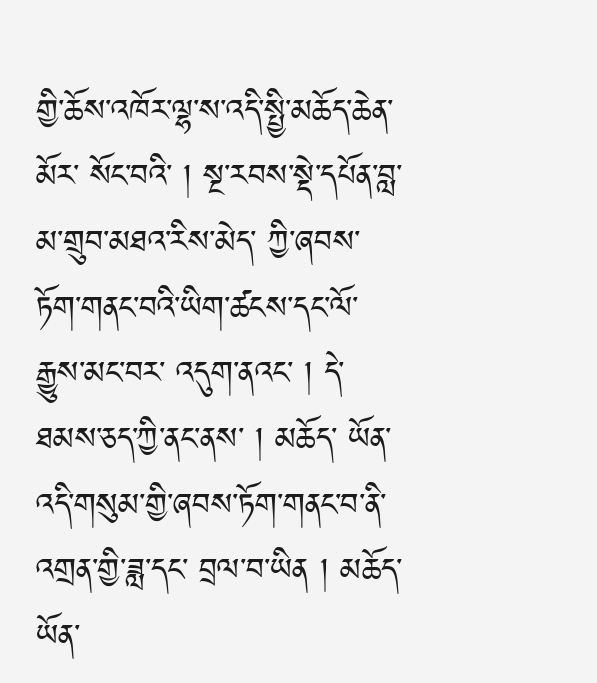གྱི་ཆོས་འཁོར་ལྷ་ས་འདི་སྤྱི་མཆོད་ཆེན་མོར་ སོང་བའི་ ། སྔ་རབས་སྡེ་དཔོན་བླ་མ་གྲུབ་མཐའ་རིས་མེད་ ཀྱི་ཞབས་ཏོག་གནང་བའི་ཡིག་ཚངས་དང་ལོ་རྒྱུས་མང་བར་ འདུག་ནའང་ ། དེ་ཐམས་ཅད་ཀྱི་ནང་ནས་ ། མཆོད་ ཡོན་འདི་གསུམ་གྱི་ཞབས་ཏོག་གནང་བ་ནི་འགྲན་གྱི་ཟླ་དང་ བྲལ་བ་ཡིན ། མཆོད་ཡོན་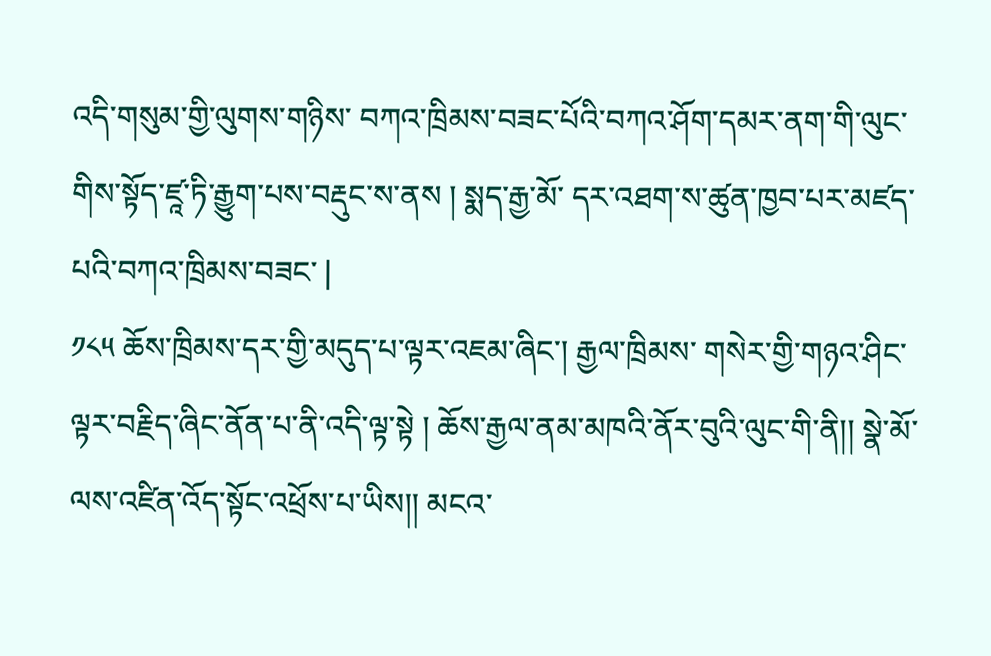འདི་གསུམ་གྱི་ལུགས་གཉིས་ བཀའ་ཁྲིམས་བཟང་པོའི་བཀའ་ཤོག་དམར་ནག་གི་ལུང་ གིས་སྟོད་ཛཱ་ཏི་རྒྱུག་པས་བརྡུང་ས་ནས ། སྨད་རྒྱ་མོ་ དར་འཐག་ས་ཚུན་ཁྱབ་པར་མཛད་པའི་བཀའ་ཁྲིམས་བཟང་ |
༡༨༥ ཆོས་ཁྲིམས་དར་གྱི་མདུད་པ་ལྟར་འཇམ་ཞིང་། རྒྱལ་ཁྲིམས་ གསེར་གྱི་གཉའ་ཤིང་ལྟར་བརྗིད་ཞིང་ནོན་པ་ནི་འདི་ལྟ་སྟེ ། ཆོས་རྒྱལ་ནམ་མཁའི་ནོར་བུའི་ལུང་གི་ནི།། སྣེ་མོ་ལས་འཛིན་འོད་སྟོང་འཕྲོས་པ་ཡིས།། མངའ་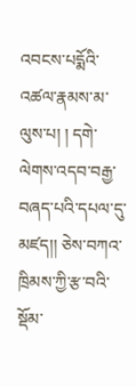འབངས་པདྨོའི་འཚལ་རྣམས་མ་ལུས་པ། ། དགེ་ལེགས་འདབ་བརྒྱ་བཞད་པའི་དཔལ་དུ་མཛད།། ཅེས་བཀའ་ཁྲིམས་ཀྱི་རྩ་བའི་སྡོམ་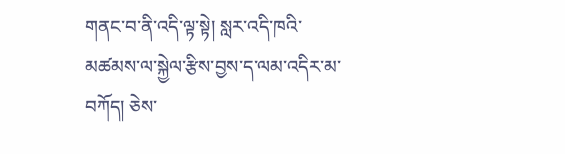གནང་བ་ནི་འདི་ལྟ་སྟེ། སླར་འདི་ཁའི་མཚམས་ལ་སྐྱེལ་རྩིས་བྱས་ད་ལམ་འདིར་མ་ བཀོད། ཅེས་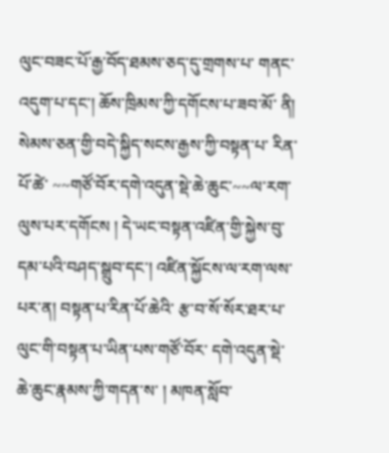ལུང་བཟང་པོ་རྒྱ་བོད་ཐམས་ཅད་དུ་གྲགས་པ་ གནང་འདུག་པ་དང་། ཆོས་ཁྲིམས་ཀྱི་དགོངས་པ་ཟབ་མོ་ ནི། སེམས་ཅན་གྱི་བདེ་སྐྱིད་སངས་རྒྱས་ཀྱི་བསྟན་པ་ རིན་པོ་ཚེ་ ~~གཙོ་བོར་དགེ་འདུན་སྡེ་ཆེ་ཆུང་~~ལ་རག་ལུས་པར་དགོངས ། དེ་ཡང་བསྟན་འཛིན་གྱི་སྐྱེས་བུ་དམ་པའི་བཤད་སྒྲུབ་དང་། འཛིན་སྐྱོངས་ལ་རག་ལས་པར་ན། བསྟན་པ་རིན་པོ་ཆེའི་ རྩ་བ་སོ་སོར་ཐར་པ་ལུང་གི་བསྟན་པ་ཡིན་པས་གཙོ་བོར་ དགེ་འདུན་སྡེ་ཆེ་ཆུང་རྣམས་ཀྱི་གདན་ས་ ། མཁན་སློབ་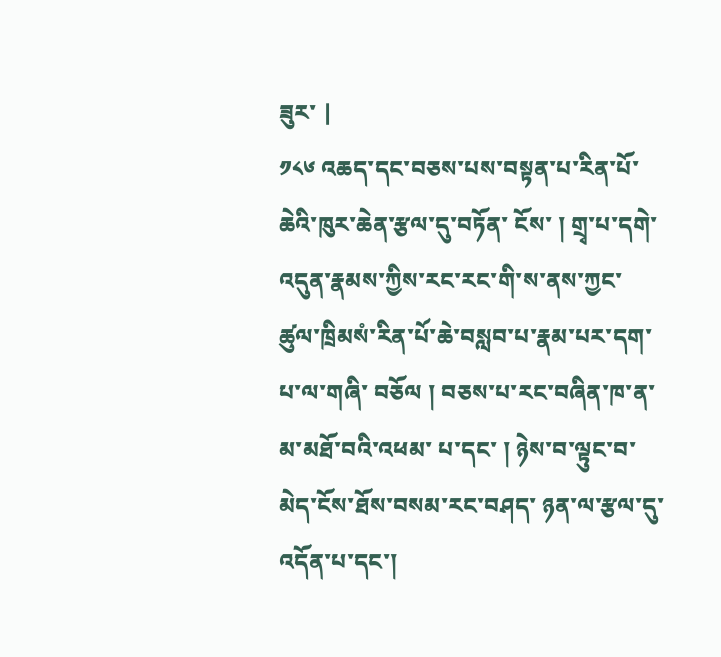ཟུར་ |
༡༨༦ འཆད་དང་བཅས་པས་བསྟན་པ་རིན་པོ་ཆེའི་ཁུར་ཆེན་རྩལ་དུ་བཏོན་ ངོས་ ། གྲྭ་པ་དགེ་འདུན་རྣམས་ཀྱིས་རང་རང་གི་ས་ནས་ཀྱང་ ཚུལ་ཁྲིམསཾ་རིན་པོ་ཆེ་བསླབ་པ་རྣམ་པར་དག་པ་ལ་གཞི་ བཅོལ ། བཅས་པ་རང་བཞིན་ཁ་ན་མ་མཐོ་བའི་འཕམ་ པ་དང་ ། ཉེས་བ་ལྟུང་བ་མེད་ངོས་ཐོས་བསམ་རང་བཤད་ ཉན་ལ་རྩལ་དུ་འདོན་པ་དང་།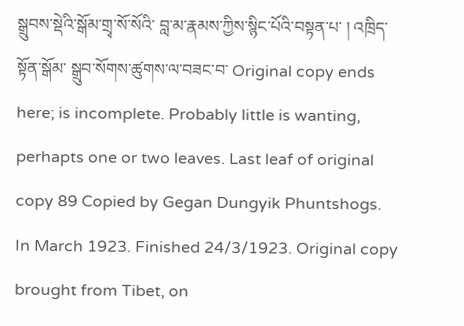སྒྲུབས་སྡེའི་སྒོམ་གྲྭ་སོ་སོའི་ བླ་མ་རྣམས་ཀྱིས་སྙིང་པོའི་བསྟན་པ་ ། འཁྲིད་སྟོན་སྒོམ་ སྒྲུབ་སོགས་ཚུགས་ལ་བཟང་བ་ Original copy ends here; is incomplete. Probably little is wanting, perhapts one or two leaves. Last leaf of original copy 89 Copied by Gegan Dungyik Phuntshogs. In March 1923. Finished 24/3/1923. Original copy brought from Tibet, on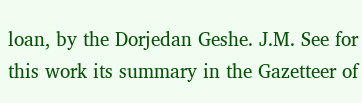loan, by the Dorjedan Geshe. J.M. See for this work its summary in the Gazetteer of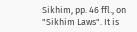Sikhim, pp. 46 ffl., on "Sikhim Laws". It is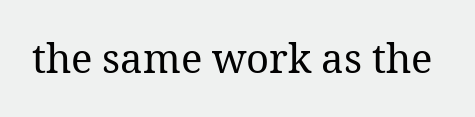the same work as the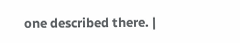one described there. |